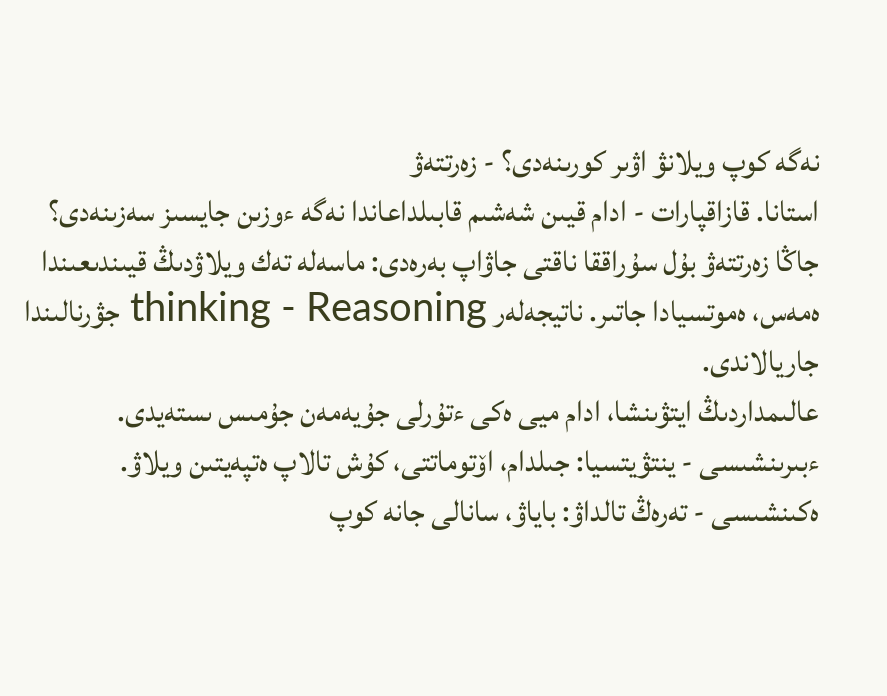نەگە كوپ ويلانۋ اۋىر كورىنەدى؟ - زەرتتەۋ
استانا. قازاقپارات - ادام قيىن شەشىم قابىلداعاندا نەگە ءوزىن جايسىز سەزىنەدى؟ جاڭا زەرتتەۋ بۇل سۇراققا ناقتى جاۋاپ بەرەدى: ماسەلە تەك ويلاۋدىڭ قيىندىعىندا ەمەس، ەموتسيادا جاتىر. ناتيجەلەر thinking - Reasoning جۋرنالىندا جاريالاندى.
عالىمداردىڭ ايتۋىنشا، ادام ميى ەكى ءتۇرلى جۇيەمەن جۇمىس ىستەيدى. ءبىرىنشىسى - ينتۋيتسيا: جىلدام، اۆتوماتتى، كۇش تالاپ ەتپەيتىن ويلاۋ. ەكىنشىسى - تەرەڭ تالداۋ: باياۋ، سانالى جانە كوپ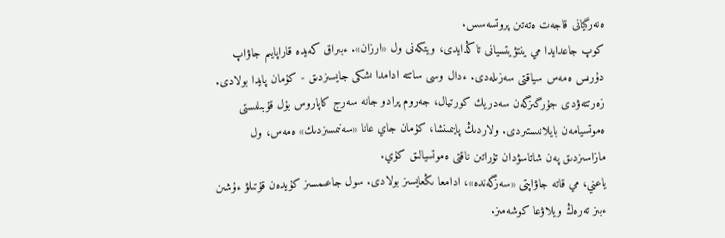ەنەرگيانى قاجەت ەتەتىن پروتسەسس.
كوپ جاعدايدا مي ينتۋيتسيانى تاڭدايدى، ويتكەنى ول «ارزان». ءبىراق كەيدە قاراپايىم جاۋاپ دۇرىس ەمەس سياقتى سەزىلەدى. ءدال وسى ساتتە ادامدا ىشكى جايسىزدىق - كۇمان پايدا بولادى.
زەرتتەۋدى جۇرگىزگەن سەدريك كورتيال، جەروم پرادو جانە سەرج كاپاروس بۇل قۇبىلىستى ەموتسيامەن بايلانىستىردى. ولاردىڭ پايىمىنشا، كۇمان جاي عانا «سەنىمسىزدىك» ەمەس، ول مازاسىزدىق پەن شاتاسۋدان تۇراتىن ناقتى ەموتسيالىق كۇي.
ياعني، مي قاتە جاۋاپتى «سەزگەندە»، ادامعا ىڭعايسىز بولادى. سول جاعىمسىز كۇيدەن قۇتىلۋ ءۇشىن ءبىز تەرەڭ ويلاۋعا كوشەمىز.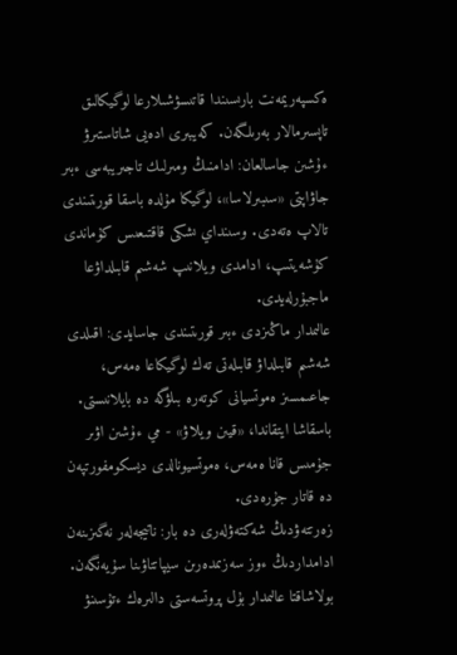ەكسپەريمەنت بارىسىندا قاتىسۋشىلارعا لوگيكالىق تاپسىرمالار بەرىلگەن. كەيبىرى ادەيى شاتاستىرۋ ءۇشىن جاسالعان: ادامنىڭ ومىرلىك تاجىريبەسى ءبىر جاۋاپتى «سىبىرلاسا»، لوگيكا مۇلدە باسقا قورىتىندى تالاپ ەتەدى. وسىنداي ىشكى قاقتىعىس كۇماندى كۇشەيتىپ، ادامدى ويلانىپ شەشىم قابىلداۋعا ماجبۇرلەيدى.
عالىمدار ماڭىزدى ءبىر قورىتىندى جاسايدى: اقىلدى شەشىم قابىلداۋ قابىلەتى تەك لوگيكاعا ەمەس، جاعىمسىز ەموتسيانى كوتەرە بىلۋگە دە بايلانىستى. باسقاشا ايتقاندا، «قيىن ويلاۋ» - مي ءۇشىن اۋىر جۇمىس قانا ەمەس، ەموتسيونالدى ديسكومفورتپەن دە قاتار جۇرەدى.
زەرتتەۋدىڭ شەكتەۋلەرى دە بار: ناتيجەلەر نەگىزىنەن ادامداردىڭ ءوز سەزىمدەرىن سيپاتتاۋىنا سۇيەنگەن. بولاشاقتا عالىمدار بۇل پروتسەستى دالىرەك ءتۇسىنۋ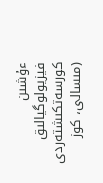ءۇشىن فيزيولوگيالىق كورسەتكىشتەردى (مىسالى، كوز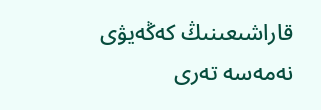قاراشىعىنىڭ كەڭەيۋى نەمەسە تەرى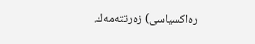رەاكسياسى) زەرتتەمەك.